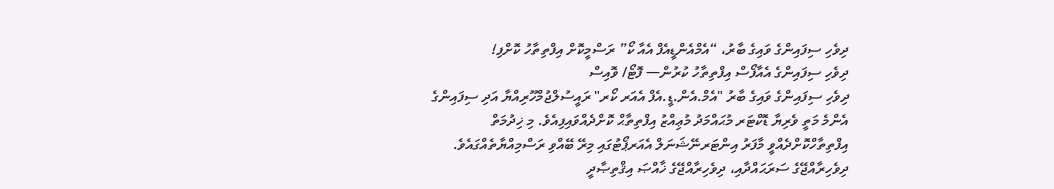ދިވެހި ސިފައިންގެ ވައިގެ ބާރު، “އެމްއެންޑީއެފް އެއާ ކޯ” ރަސްމީކޮށް އިފްތިތާހު ކޮށްފި!
ދިވެހި ސިފައިންގެ އެއާފޯސް އިފްތިތާހު ކުރުން— ފޮޓޯ/ ވޮއިސް
ދިވެހި ސިފައިންގެ ވައިގެ ބާރު "އެމް.އެން.ޑީ.އެފް އެއަރ ކޯރ" ރައީސުލްޖުމްހޫރިއްޔާ އަދި ސިފައިންގެ އެންމެ މަތީ ވެރިޔާ ޑޮކްޓަރ މުޙައްމަދު މުޢިއްޒު އިފްތިތާޙް ކޮށްދެއްވައިފިއެވެ. މި ޚިދުމަތް އިފްތިތާހްކޮށްދެއްވީ މާފަރު އިންޓަރނޭޝަނަލް އެއަރޕޯޓުގައި މިރޭ ބޭއްވި ރަސްމިއްޔާތެއްގައެވެ.
ދިވެހިރާއްޖޭގެ ސަރަޙައްދާއި، ދިވެހިރާއްޖޭގެ ޚާއްޞަ އިޤްތިޞާދީ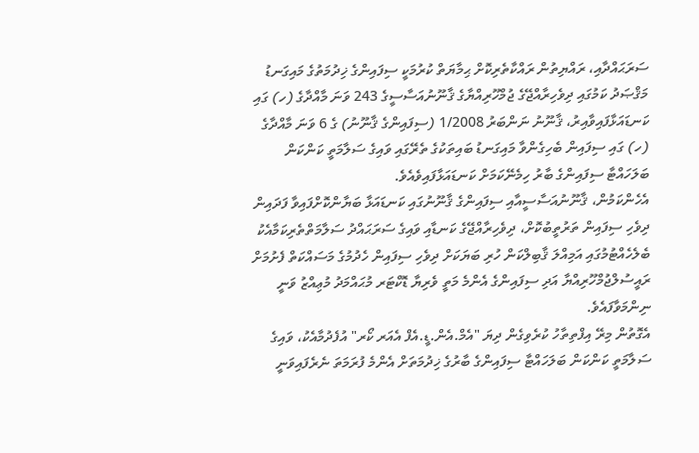ސަރަޙައްދާއި، ރައްޔިތުން ރައްކާތެރިކޮށް ޙިމާޔަތް ކުރުމަކީ ސިފައިންގެ ޚިދުމަތުގެ މައިގަނޑު މަޤްޞަދު ކަމުގައި ދިވެހިރާއްޖޭގެ ޖުމްހޫރިއްޔާގެ ޤާނޫނުއަސާސީގެ 243 ވަނަ މާއްދާގެ (ހ) ގައި ކަނޑައަޅާފައިވާއިރު، ޤާނޫނު ނަންބަރު 1/2008 (ސިފައިންގެ ޤާނޫނު) ގެ 6 ވަނަ މާއްދާގެ (ހ) ގައި ސިފައިން ބެހިގެންވާ މައިގަނޑު ބައިތަކުގެ ތެރޭގައި ވައިގެ ސަލާމަތީ ކަންކަން ބަލަހައްޓާ ސިފައިންގެ ބާރު ހިމެނޭކަމަށް ކަނޑައަޅާފައިވެއެވެ.
އެހެންކަމުން، ޤާނޫނުއަސާސީއާއި ސިފައިންގެ ޤާނޫނުގައި ކަނޑައަޅާ ބަޔާންކޮށްފައިވާ ފަދައިން ދިވެހި ސިފައިން ތަރުތީބުކޮށް، ދިވެހިރާއްޖޭގެ ކަނޑާއި ވައިގެ ސަރަޙައްދު ސަލާމަތްތެރިކަމާއެކު ބެލެހެއްޓުމުގައި އަމިއްލަ ޤާބިލްކަން ހުރި ބަޔަކަށް ދިވެހި ސިފައިން ހެދުމުގެ މަސައްކަތް ފެށުމަށް ރައީސުލްޖުމްހޫރިއްޔާ އަދި ސިފައިންގެ އެންމެ މަތީ ވެރިޔާ ޑޮކްޓަރ މުޙައްމަދު މުޢިއްޒު ވަނީ ނިންމަވާފައެވެ.
އެގޮތުން މިރޭ އިފްތިތާހު ކުރެވިގެން ދިޔަ "އެމް.އެން.ޑީ.އެފް އެއަރ ކޯރ" އުފެދުމާއެކު، ވައިގެ ސަލާމަތީ ކަންކަން ބަލަހައްޓާ ސިފައިންގެ ބާރުގެ ޚިދުމަތަށް އެންމެ ފުރަމަތަ ނެރެފައިވަނީ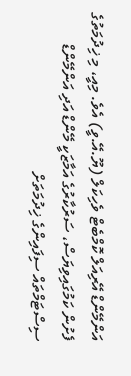އަންމޭންޑް އޭރިއަލް ކޮމްބެޓް ވެހިކަލް (ޔޫ.އޭ.ވީ) އެވެ. މިއީ، މި ޚިދުމަތުގެ ފެށުން ކަމުގައިވިޔަސް، ސަރުކާރުގެ އަމާޒަކީ މޭންޑް އަދި އަންމޭންޑް ސިސްޓަމްތައް ސިފައިންގެ ޚިދުމަތަށް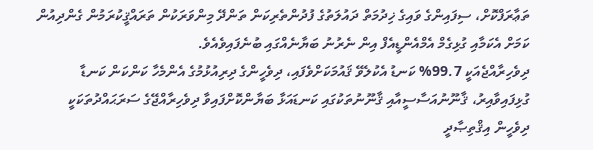ތަޢާރަފްކޮށް، ސިފައިންގެ ވައިގެ ޚިދުމަތް ދައުލަތުގެ ފުދުންތެރިކަން ތަންދޭ މިންވަރަކުން ތަރައްޤީކުރަމުން ގެންދިއުން ކަމަށް އެކަމާއި ގުޅިގެމް އެމްއެންޑީއެފް އިން ނެރުނު ބަޔާނެއްގައި ބުނެފައިވެއެވެ.
ދިވެހިރާއްޖެއަކީ 99.7% ކަނޑު އެކުލެވޭ ޤައުމަކަށްވެފައި، ދިވެހީންގެ ދިރިއުޅުމުގެ އެންމެހާ ކަންކަން ކަނޑާ ގުޅިފައިވާއިރު، ޤާނޫނުއަސާސީއާއި ޤާނޫނުތަކުގައި ކަނޑައަޅާ ބަޔާންކޮށްފައިވާ ދިވެހިރާއްޖޭގެ ސަރަޙައްދުތަކަކީ ދިވެހީން އިޤްތިޞާދީ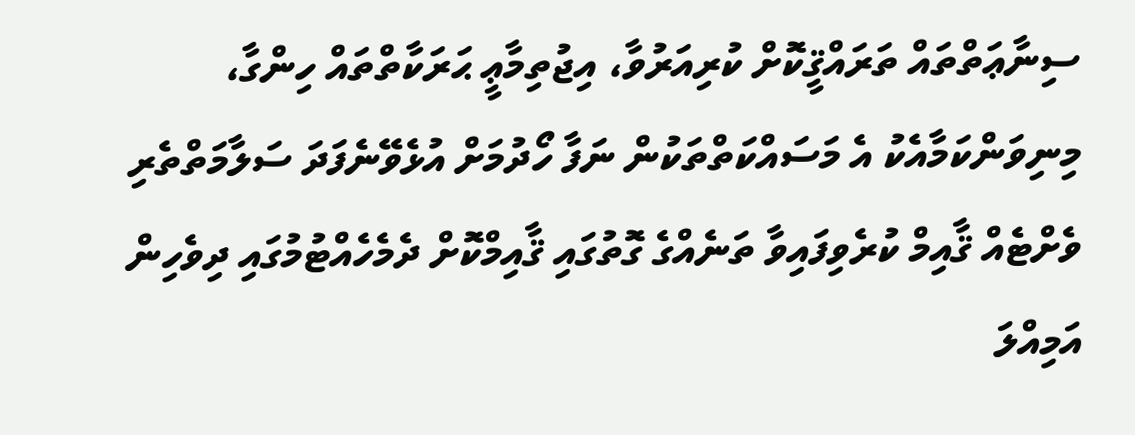ސިނާޢަތްތައް ތަރައްޤީކޮށް ކުރިއަރުވާ، އިޖުތިމާޢީ ޙަރަކާތްތައް ހިންގާ، މިނިވަންކަމާއެކު އެ މަސައްކަތްތަކުން ނަފާ ހޯދުމަށް އުޅެވޭނެފަދަ ސަލާމަތްތެރި ވެށްޓެއް ޤާއިމް ކުރެވިފައިވާ ތަނެއްގެ ގޮތުގައި ޤާއިމްކޮށް ދެމެހެއްޓުމުގައި ދިވެހިން އަމިއްލަ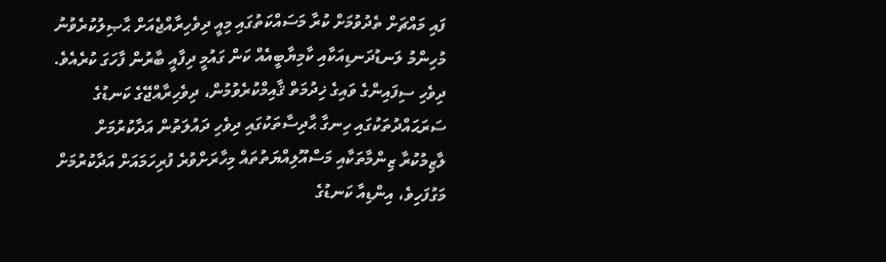ފައި މައްޗަށް ތެދުވުމަށް ކުރާ މަސައްކަތުގައި މިއީ ދިވެހިރާއްޖެއަށް ޙާޞިލުކުރެވުނު މުހިންމު ލަނޑުދަނޑިއަކާއި ކާމިޔާބީއެއް ކަން ގައުމީ ދިފާއީ ބާރުން ފާހަގަ ކުރެއެވެ.
ދިވެހި ސިފައިންގެ ވައިގެ ޚިދުމަތް ޤާއިމްކުރެވުމުން، ދިވެހިރާއްޖޭގެ ކަނޑުގެ ސަރަޙައްދުތަކުގައި ހިނގާ ޙާދިސާތަކުގައި ދިވެހި ދައުލަތުން އަދާކުރުމަށް ލާޒިމުކުރާ ޒިންމާތަކާއި މަސްއޫލިއްޔަތުތައް މިހާރަށްވުރެ ފުރިހަމައަށް އަދާކުރުމަށް މަގުފަހިވެ، އިންޑިއާ ކަނޑުގެ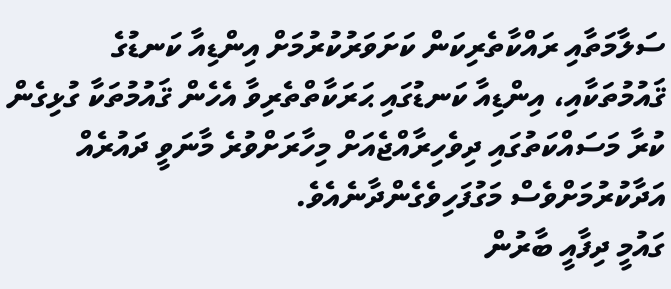ސަލާމަތާއި ރައްކާތެރިކަން ކަށަވަރުކުރުމަށް އިންޑިއާ ކަނޑުގެ ޤައުމުތަކާއި، އިންޑިއާ ކަނޑުގައި ޙަރަކާތްތެރިވާ އެހެން ޤައުމުތަކާ ގުޅިގެން ކުރާ މަސައްކަތުގައި ދިވެހިރާއްޖެއަށް މިހާރަށްވުރެ މާނަވީ ދައުރެއް އަދާކުރުމަށްވެސް މަގުފަހިވެގެންދާނެއެވެ.
ގައުމީ ދިފާއީ ބާރުން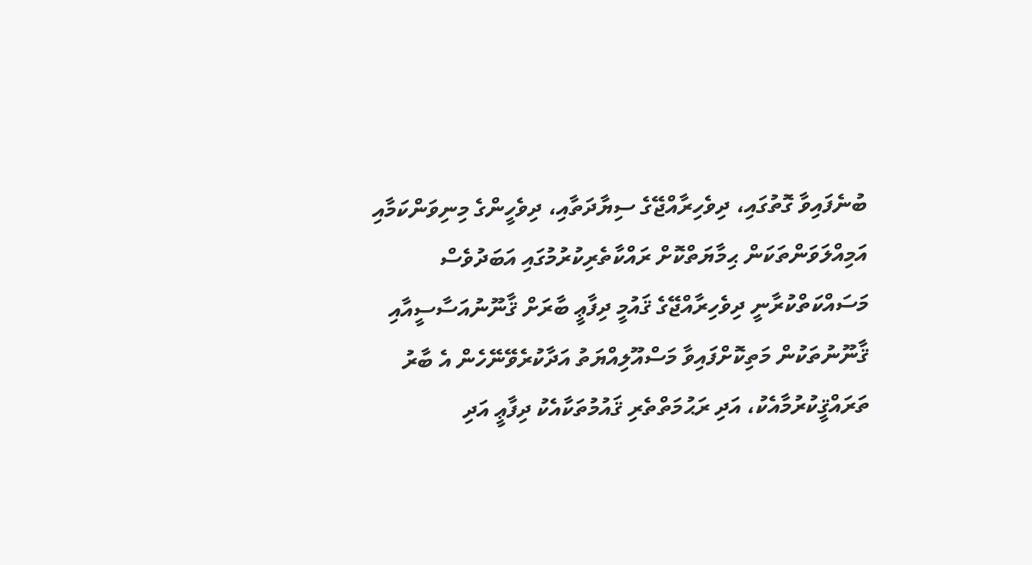ބުނެފައިވާ ގޮތުގައި، ދިވެހިރާއްޖޭގެ ސިޔާދަތާއި، ދިވެހީންގެ މިނިވަންކަމާއި އަމިއްލަވަންތަކަން ޙިމާޔަތްކޮށް ރައްކާތެރިކުރުމުގައި އަބަދުވެސް މަސައްކަތްކުރާނީ ދިވެހިރާއްޖޭގެ ޤައުމީ ދިފާޢީ ބާރަށް ޤާނޫނުއަސާސީއާއި ޤާނޫނުތަކުން މަތިކޮށްފައިވާ މަސްއޫލިއްޔަތު އަދާކުރެވޭނޭހެން އެ ބާރު ތަރައްޤީކުރުމާއެކު، އަދި ރަޙުމަތްތެރި ޤައުމުތަކާއެކު ދިފާޢީ އަދި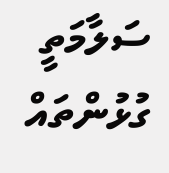ސަލާމަތީ ގުޅުންތައް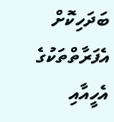ބަދަހިކޮށް އެފަރާތްތަކުގެ އެހީއާއި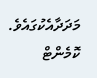މަދަދާއެކުގައެވެ.
ކޮމެންޓް